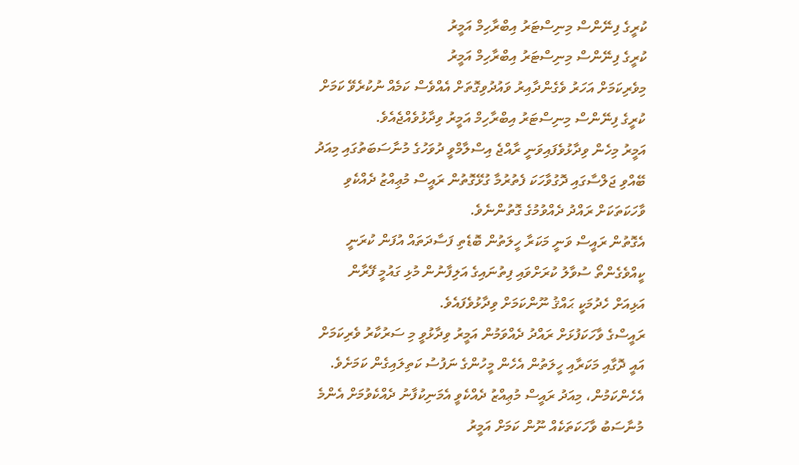ކުރީގެ ފިނޭންސް މިނިސްޓަރު އިބްރާހިމް އަމީރު
ކުރީގެ ފިނޭންސް މިނިސްޓަރު އިބްރާހިމް އަމީރު
މިވެރިކަމަށް އަހަރު ވެގެންދާއިރު ވައުދުވިގޮތަށް އެއްވެސް ކަމެއް ނުކުރެވޭ ކަމަށް ކުރީގެ ފިނޭންސް މިނިސްޓަރު އިބްރާހިމް އަމީރު ވިދާޅުވެއްޖެއެވެ.
އަމީރު މިހެން ވިދާޅުވެފައިވަނީ ރާއްޖެ އިސްލާމްވީ ދުވަހުގެ މުނާސަބަތުގައި މިއަދު ބޭއްވި ޖަލްސާގައި ދޮގުވާހަކަ ފެތުރުމާ ގުޅޭގޮތުން ރައީސް މުޢިއްޒު ދެއްކެވި ވާހަކަތަކަށް ރައްދު ދެއްވުމުގެ ގޮތުންނެވެ.
އެގޮތުން ރައީސް ވަނީ މަކަރާ ހީލަތުން ބޮޑެތި ފަސާދަތައް އުފަން ކުރަނީ ކީއްވެގެންތޯ ސުވާލު ކުރަށްވައި ފިތުނައިގެ އަލިފާނުން މުޅި ގައުމީ ފޭރާން އަޅިއަށް ހެދުމަކީ ޙައްޤު ނޫންކަމަށް ވިދާޅުވެފައެވެ.
ރައީސްގެ ވާހަކަފުޅަށް ރައްދު ދެއްވަމުން އަމީރު ވިދާޅުވީ މި ސަރުކާރު ވެރިކަމަށް އައީ ދޮގާއި މަކަރާއި ހީލަތުން އެހެން މީހުންގެ ނަފުސު ކަތިލައިގެން ކަމަށެވެ. އެހެންކަމުން، މިއަދު ރައީސް މުޢިއްޒު ދެއްކެވީ އެމަނިކުފާނު ދެއްކެވުމަށް އެންމެ މުނާސަބު ވާހަކަތަކެއް ނޫން ކަމަށް އަމީރު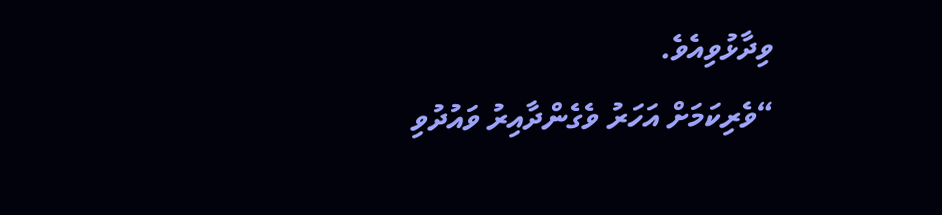ވިދާޅުވިއެވެ.
“ވެރިކަމަށް އަހަރު ވެގެންދާއިރު ވައުދުވި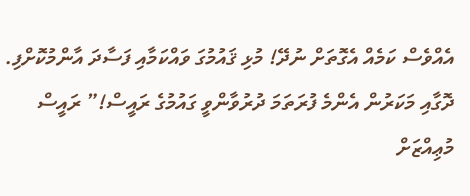އެއްވެސް ކަމެއް އެގޮތަށް ނުދޭ! މުޅި ޤައުމުގަ ވައްކަމާއި ފަސާދަ އާންމުކޮށްފި. ދޮގާއި މަކަރުން އެންމެ ފުރަތަމަ ދުރުވާންވީ ގައުމުގެ ރައީސް!” ރައީސް މުޢިއްޒަށް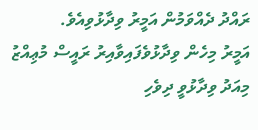ރައްދު ދެއްވަމުން އަމީރު ވިދާޅުވިއެވެ.
އަމީރު މިހެން ވިދާޅުވެފައިވާއިރު ރައީސް މުޢިއްޒު މިއަދު ވިދާޅުވީ ދިވެހި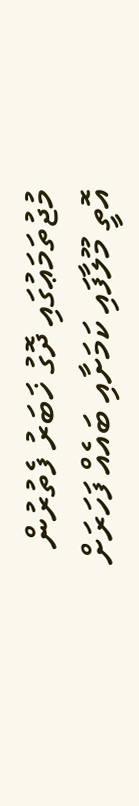މުޖުތަމަޢުގައި ދޮގު ޚަބަރު ފެތުރުން އޮތީ މޫލާފައި ކަމަށާއި ބައެއް ފަހަރަށް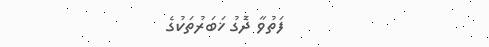ފަތުވާ ދޮގު ޚަބަރުތަކުގެ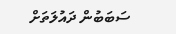ސަބަބުން ދައުލަތަށް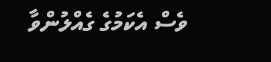ވެސް އެކަމުގެ ގެއްލުންވާ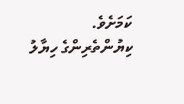ކަމަށެވެ.
ކިޔުންތެރިންގެ ހިޔާލު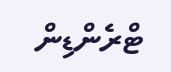ޓްރެންޑިން